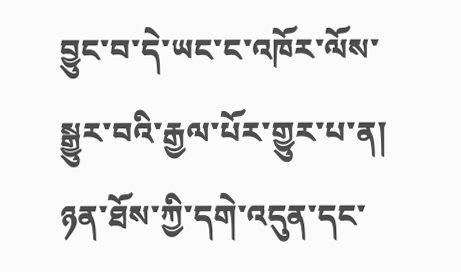བྱུང་བ་དེ་ཡང་ང་འཁོར་ལོས་སྒྱུར་བའི་རྒྱལ་པོར་གྱུར་པ་ན། ཉན་ཐོས་ཀྱི་དགེ་འདུན་དང་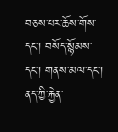བཅས་པར་ཆོས་གོས་དང་། བསོད་སྙོམས་དང་། གནས་མལ་དང་། ནད་ཀྱི་རྐྱེན་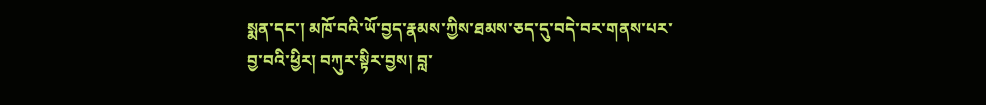སྨན་དང་། མཁོ་བའི་ཡོ་བྱད་རྣམས་ཀྱིས་ཐམས་ཅད་དུ་བདེ་བར་གནས་པར་བྱ་བའི་ཕྱིར། བཀུར་སྟིར་བྱས། བླ་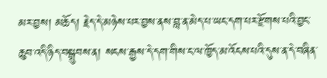མར་བྱས། མཆོད། རྗེད་དེ་མཉེས་པར་བྱས་ནས་བླ་ན་མེད་པ་ཡང་དག་པར་རྫོགས་པའི་བྱང་ཆུབ་འདི་ཉིད་བསྒྲུབས་ན། སངས་རྒྱས་དེ་དག་གིས་ང་ལ་ཁྱོད་མ་འོངས་པའི་དུས་ན་དེ་བཞིན་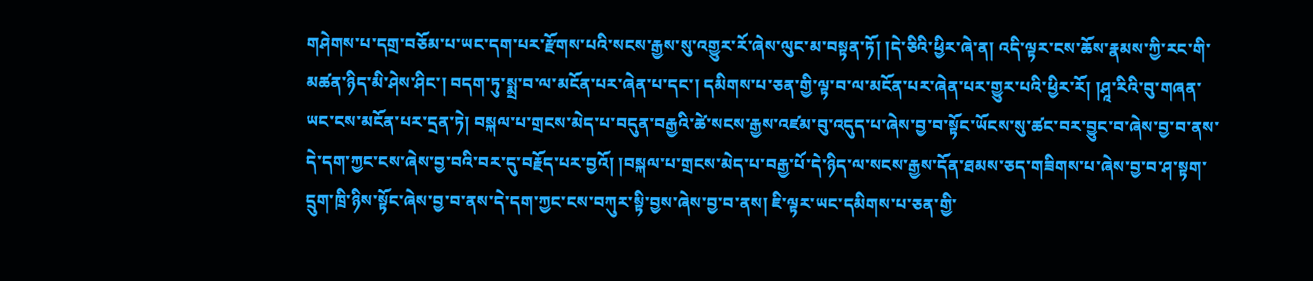གཤེགས་པ་དགྲ་བཅོམ་པ་ཡང་དག་པར་རྫོགས་པའི་སངས་རྒྱས་སུ་འགྱུར་རོ་ཞེས་ལུང་མ་བསྟན་ཏོ། །དེ་ཅིའི་ཕྱིར་ཞེ་ན། འདི་ལྟར་ངས་ཆོས་རྣམས་ཀྱི་རང་གི་མཚན་ཉིད་མི་ཤེས་ཤིང་། བདག་ཏུ་སྨྲ་བ་ལ་མངོན་པར་ཞེན་པ་དང་། དམིགས་པ་ཅན་གྱི་ལྟ་བ་ལ་མངོན་པར་ཞེན་པར་གྱུར་པའི་ཕྱིར་རོ། །ཤཱ་རིའི་བུ་གཞན་ཡང་ངས་མངོན་པར་དྲན་ཏེ། བསྐལ་པ་གྲངས་མེད་པ་བདུན་བརྒྱའི་ཚེ་སངས་རྒྱས་འཛམ་བུ་འདུད་པ་ཞེས་བྱ་བ་སྟོང་ཡོངས་སུ་ཚང་བར་བྱུང་བ་ཞེས་བྱ་བ་ནས་དེ་དག་ཀྱང་ངས་ཞེས་བྱ་བའི་བར་དུ་བརྗོད་པར་བྱའོ། །བསྐལ་པ་གྲངས་མེད་པ་བརྒྱ་པོ་དེ་ཉིད་ལ་སངས་རྒྱས་དོན་ཐམས་ཅད་གཟིགས་པ་ཞེས་བྱ་བ་ཤ་སྟག་དྲུག་ཁྲི་ཉིས་སྟོང་ཞེས་བྱ་བ་ནས་དེ་དག་ཀྱང་ངས་བཀུར་སྟི་བྱས་ཞེས་བྱ་བ་ནས། ཇི་ལྟར་ཡང་དམིགས་པ་ཅན་གྱི་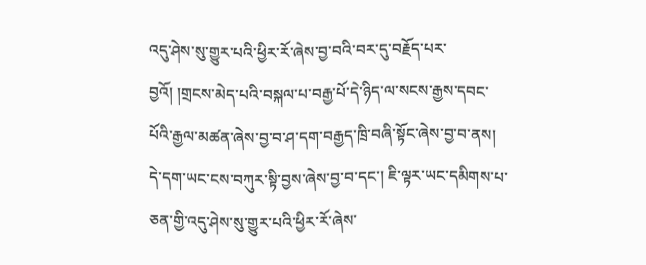འདུ་ཤེས་སུ་གྱུར་པའི་ཕྱིར་རོ་ཞེས་བྱ་བའི་བར་དུ་བརྗོད་པར་བྱའོ། །གྲངས་མེད་པའི་བསྐལ་པ་བརྒྱ་པོ་དེ་ཉིད་ལ་སངས་རྒྱས་དབང་པོའི་རྒྱལ་མཚན་ཞེས་བྱ་བ་ཤ་དག་བརྒྱད་ཁྲི་བཞི་སྟོང་ཞེས་བྱ་བ་ནས། དེ་དག་ཡང་ངས་བཀུར་སྟི་བྱས་ཞེས་བྱ་བ་དང་། ཇི་ལྟར་ཡང་དམིགས་པ་ཅན་གྱི་འདུ་ཤེས་སུ་གྱུར་པའི་ཕྱིར་རོ་ཞེས་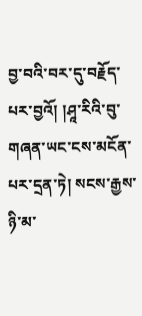བྱ་བའི་བར་དུ་བརྗོད་པར་བྱའོ། །ཤཱ་རིའི་བུ་གཞན་ཡང་ངས་མངོན་པར་དྲན་ཏེ། སངས་རྒྱས་ཉི་མ་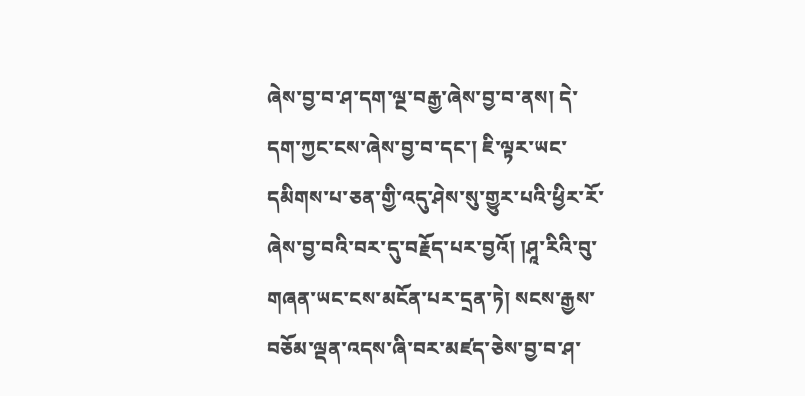ཞེས་བྱ་བ་ཤ་དག་ལྔ་བརྒྱ་ཞེས་བྱ་བ་ནས། དེ་དག་ཀྱང་ངས་ཞེས་བྱ་བ་དང་། ཇི་ལྟར་ཡང་དམིགས་པ་ཅན་གྱི་འདུ་ཤེས་སུ་གྱུར་པའི་ཕྱིར་རོ་ཞེས་བྱ་བའི་བར་དུ་བརྗོད་པར་བྱའོ། །ཤཱ་རིའི་བུ་གཞན་ཡང་ངས་མངོན་པར་དྲན་ཏེ། སངས་རྒྱས་བཅོམ་ལྡན་འདས་ཞི་བར་མཛད་ཅེས་བྱ་བ་ཤ་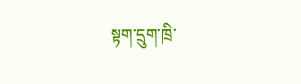སྟག་དྲུག་ཁྲི་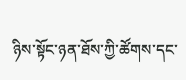ཉིས་སྟོང་ཉན་ཐོས་ཀྱི་ཚོགས་དང་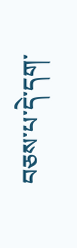བཅས་པ་དེ་དག་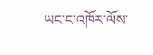ཡང་ང་འཁོར་ལོས་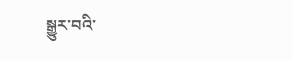སྒྱུར་བའི་